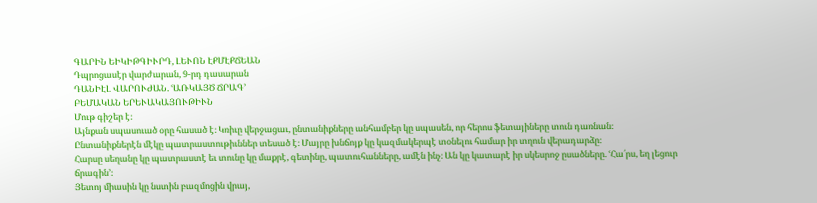ԳԱՐԻՆ ԵԻԿԻԹԳԻՒՐԴ, ԼԵՒՈՆ ԷՔՄԷՔՃԵԱՆ
Դպրոցասէր վարժարան, 9-րդ դասարան
ԴԱՆԻԷԼ ՎԱՐՈՒԺԱՆ. ՙԱՌԿԱՅԾ ՃՐԱԳ՚
ԲԵՄԱԿԱՆ ԵՐԵՒԱԿԱՅՈՒԹԻՒՆ
Մութ գիշեր է։
Այնքան սպասուած օրը հասած է։ Կռիւը վերջացաւ, ընտանիքները անհամբեր կը սպասեն, որ հերոս ֆետայիները տուն դառնան։
Ընտանիքներէն մէկը պատրաստութիւններ տեսած է։ Մայրը խնճոյք կը կազմակերպէ տօնելու համար իր տղուն վերադարձը։
Հարսը սեղանը կը պատրաստէ եւ տունը կը մաքրէ, գետինը, պատուհանները, ամէն ինչ։ Ան կը կատարէ իր սկեսրոջ ըսածները. ՙՀա՛րս, եղ լեցուր ճրագին՚։
Յետոյ միասին կը նստին բազմոցին վրայ,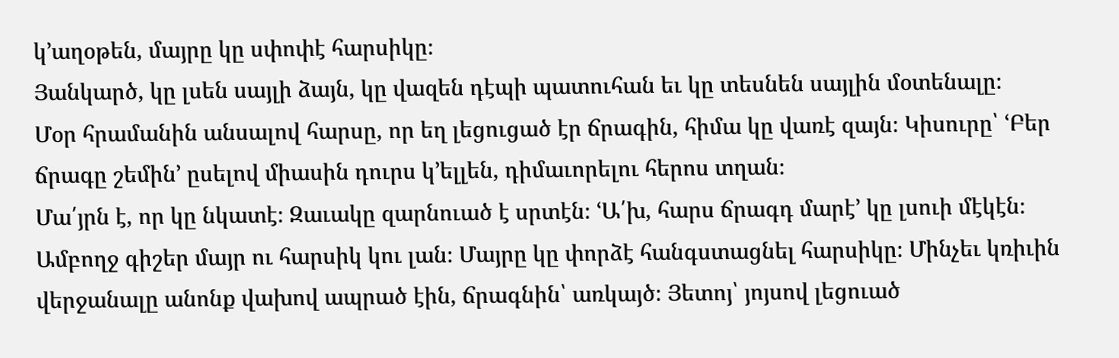կ’աղօթեն, մայրը կը սփոփէ հարսիկը։
Յանկարծ, կը լսեն սայլի ձայն, կը վազեն դէպի պատուհան եւ կը տեսնեն սայլին մօտենալը։
Մօր հրամանին անսալով հարսը, որ եղ լեցուցած էր ճրագին, հիմա կը վառէ զայն։ Կիսուրը՝ ՙԲեր ճրագը շեմին՚ ըսելով միասին դուրս կ’ելլեն, դիմաւորելու հերոս տղան։
Մա՛յրն է, որ կը նկատէ։ Զաւակը զարնուած է սրտէն։ ՙԱ՛խ, հարս ճրագդ մարէ՚ կը լսուի մէկէն։
Ամբողջ գիշեր մայր ու հարսիկ կու լան։ Մայրը կը փորձէ հանգստացնել հարսիկը։ Մինչեւ կռիւին վերջանալը անոնք վախով ապրած էին, ճրագնին՝ առկայծ։ Յետոյ՝ յոյսով լեցուած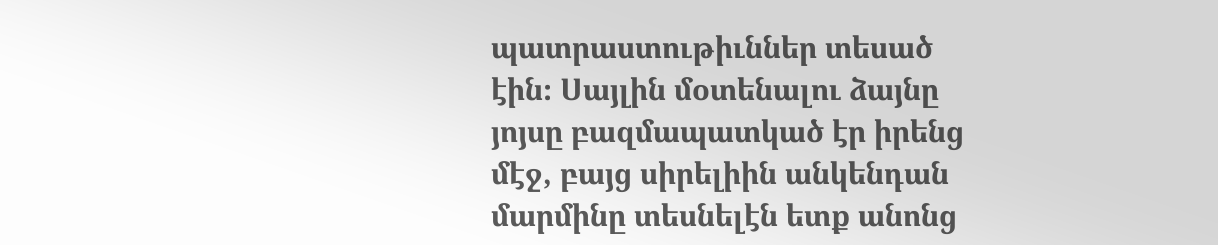պատրաստութիւններ տեսած էին։ Սայլին մօտենալու ձայնը յոյսը բազմապատկած էր իրենց մէջ, բայց սիրելիին անկենդան մարմինը տեսնելէն ետք անոնց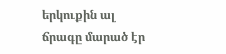երկուքին ալ ճրագը մարած էր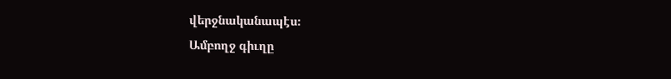վերջնականապէս։
Ամբողջ գիւղը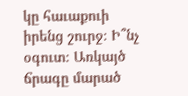կը հաւաքուի իրենց շուրջ։ Ի՞նչ օգուտ։ Առկայծ ճրագը մարած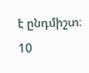է ընդմիշտ։
10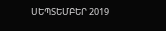ՍԵՊՏԵՄԲԵՐ 2019